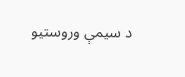د سیمې وروستیو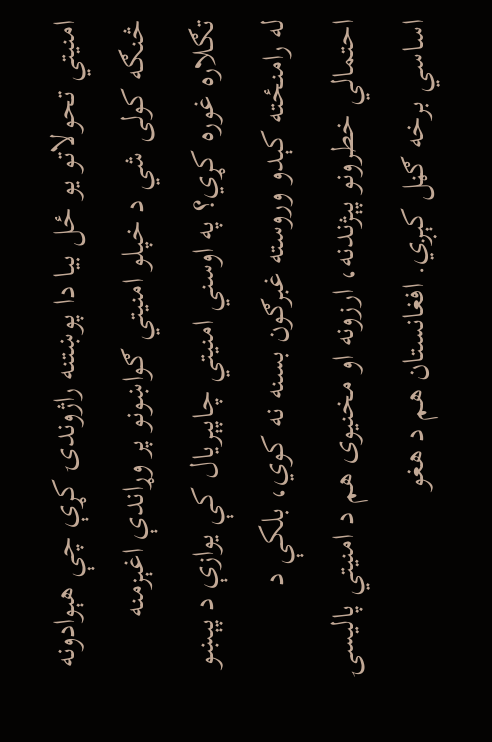امنیتي تحولاتو یو ځل بیا دا پوښتنه راژوندۍ کړې چې هېوادونه څنګه کولی شي د خپلو امنیتي ګواښونو پر وړاندې اغېزمنه تګلاره غوره کړي؟ په اوسني امنیتي چاپېریال کې یوازې د پېښو له رامنځته کېدو وروسته غبرګون بسنه نه کوي، بلکې د احتمالي خطرونو پېژندنه، ارزونه او مخنیوی هم د امنیتي پالیسۍ اساسي برخه ګڼل کېږي. افغانستان هم د هغو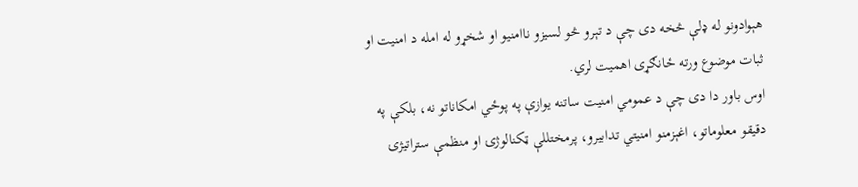هېوادونو له ډلې څخه دی چې د تېرو څو لسیزو ناامنیو او شخړو له امله د امنیت او ثبات موضوع ورته ځانګړی اهمیت لري.
اوس باور دا دی چې د عمومي امنیت ساتنه یوازې په پوځي امکاناتو نه، بلکې په دقیقو معلوماتو، اغېزمنو امنیتي تدابیرو، پرمختللې ټکنالوژۍ او منظمې ستراتیژۍ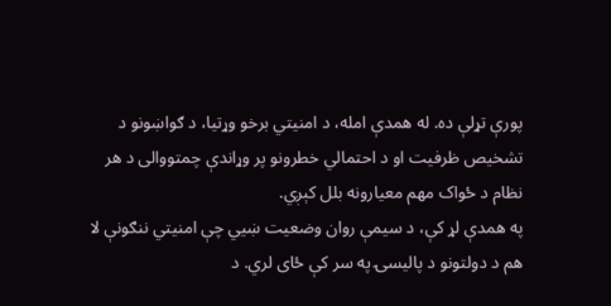پورې تړلې ده. له همدې امله، د امنیتي برخو وړتیا، د ګواښونو د تشخیص ظرفیت او د احتمالي خطرونو پر وړاندې چمتووالی د هر نظام د ځواک مهم معیارونه بلل کېږي.
په همدې لړ کې، د سیمې روان وضعیت ښيي چې امنیتي ننګونې لا هم د دولتونو د پالیسۍ په سر کې ځای لري. د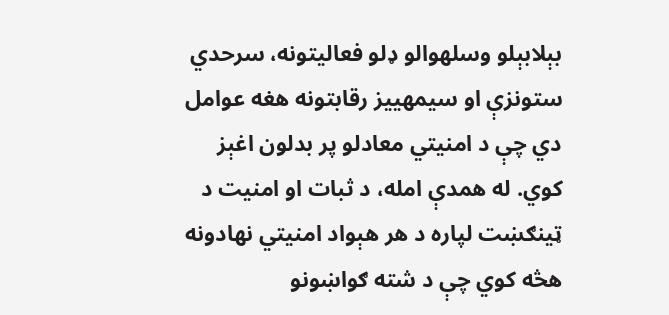بېلابېلو وسلهوالو ډلو فعالیتونه، سرحدي ستونزې او سیمهییز رقابتونه هغه عوامل دي چې د امنیتي معادلو پر بدلون اغېز کوي. له همدې امله، د ثبات او امنیت د ټینګښت لپاره د هر هېواد امنیتي نهادونه هڅه کوي چې د شته ګواښونو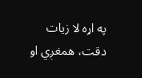په اړه لا زیات دقت، همغږي او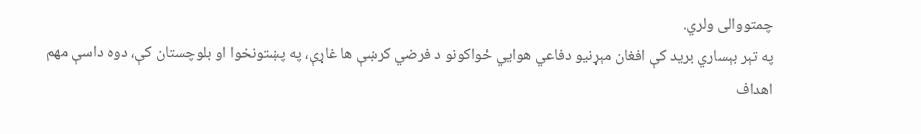چمتووالی ولري.
په تېر بېساري برید کې افغان مېړنیو دفاعي هوايي ځواکونو د فرضي کرښې ها غاړې، په پښتونخوا او بلوچستان کې، دوه داسې مهم اهداف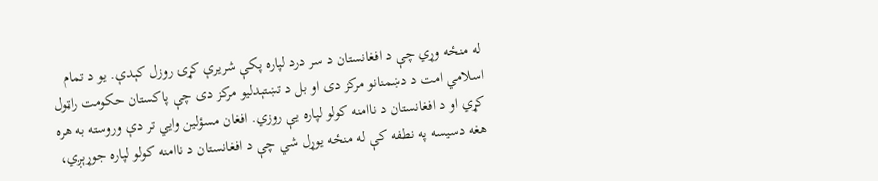له منځه وړي چې د افغانستان د سر درد لپاره پکې شریرې کړۍ روزل کېدې. یو د تمام اسلامي امت د دښمنانو مرکز دی او بل د تښتېدلیو مرکز دی چې پاکستان حکومت راټول کړي او د افغانستان د ناامنه کولو لپاره یې روزي. افغان مسؤلین وايي تر دې وروسته به هره هغه دسیسه په نطفه کې له منځه یوړل شي چې د افغانستان د ناامنه کولو لپاره جوړېږي،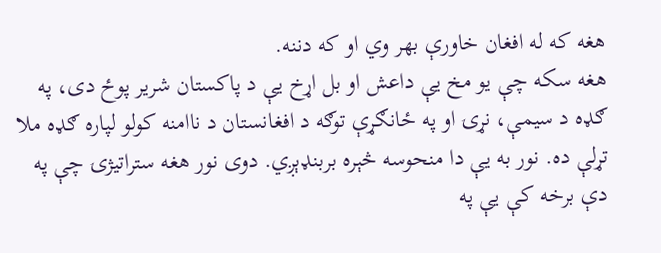هغه که له افغان خاورې بهر وي او که دننه.
هغه سکه چې یو مخ یې داعش او بل اړخ یې د پاکستان شریر پوځ دی، په ګډه د سیمې، نړۍ او په ځانګړې توګه د افغانستان د ناامنه کولو لپاره ګډه ملا تړلې ده. نور به یې دا منحوسه څېره بربنډېږي. دوی نور هغه ستراتیژۍ چې په دې برخه کې یې په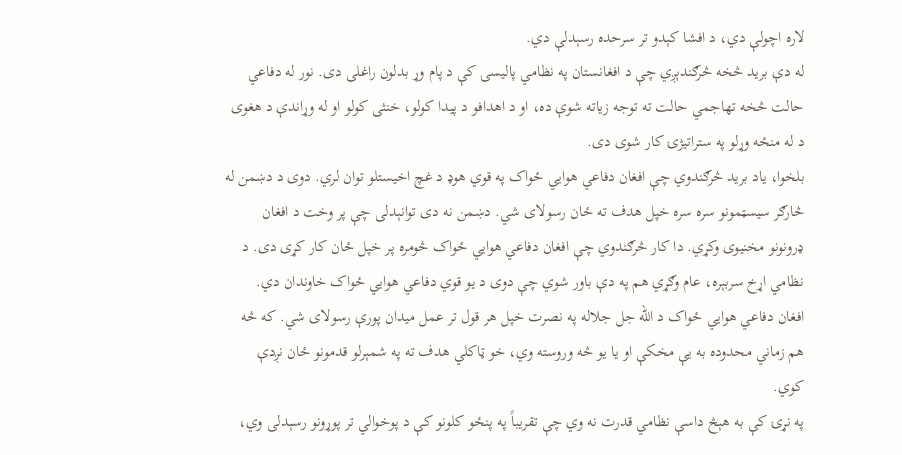لاره اچولې دي، د افشا کېدو تر سرحده رسېدلې دي.
له دې برید څخه څرګندېږي چې د افغانستان په نظامي پالیسۍ کې د پام وړ بدلون راغلی دی. نور له دفاعي حالت څخه تهاجمي حالت ته توجه زیاته شوې ده، او د اهدافو د پیدا کولو، خنثی کولو او له وړاندې د هغوی د له منځه وړلو په ستراتیژۍ کار شوی دی.
بلخوا، یاد برید څرګندوي چې افغان دفاعي هوايي ځواک په قوي هوډ د غچ اخیستلو توان لري. دوی د دښمن له څارګر سیسټمونو سره سره خپل هدف ته ځان رسولای شي. دښمن نه دی توانېدلی چې پر وخت د افغان ډرونونو مخنیوی وکړي. دا کار څرګندوي چې افغان دفاعي هوايي ځواک څومره پر خپل ځان کار کړی دی. د نظامي اړخ سربېره، عام وګړي هم په دې باور شوي چې دوی د یو قوي دفاعي هوايي ځواک خاوندان دي.
افغان دفاعي هوايي ځواک د الله جل جلاله په نصرت خپل هر قول تر عمل میدان پورې رسولای شي. که څه هم زماني محدوده به یې مخکې او یا یو څه وروسته وي، خو ټاکلي هدف ته په شمېرلو قدمونو ځان نږدې کوي.
په نړۍ کې به هېڅ داسې نظامي قدرت نه وي چې تقریباً په پنځو کلونو کې د پوخوالي تر پوړونو رسېدلی وي،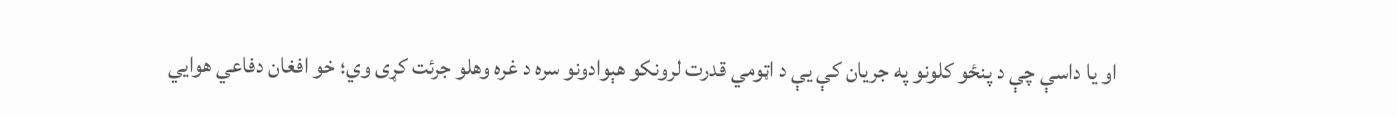او یا داسې چې د پنځو کلونو په جریان کې یې د اټومي قدرت لرونکو هېوادونو سره د غره وهلو جرئت کړی وي؛ خو افغان دفاعي هوايي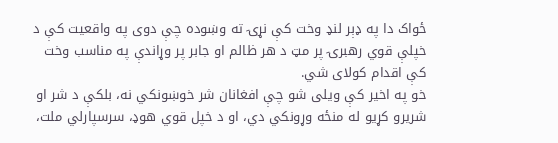ځواک دا په ډېر لنډ وخت کې نړۍ ته وښوده چې دوی په واقعیت کې د خپلې قوي رهبرۍ پر مټ د هر ظالم او جابر پر وړاندې په مناسب وخت کې اقدام کولای شي.
خو په اخیر کې ویلی شو چې افغانان شر خوښونکي نه، بلکې د شر او شریرو کړیو له منځه وړونکي دي، او د خپل قوي هوډ، سرسپارلي ملت،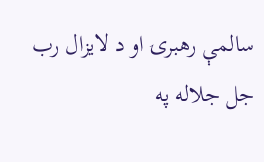سالمې رهبرۍ او د لایزال رب جل جلاله په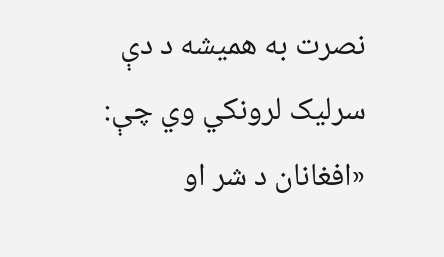نصرت به همیشه د دې سرلیک لرونکي وي چې: «افغانان د شر او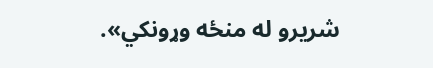شریرو له منځه وړونکي».